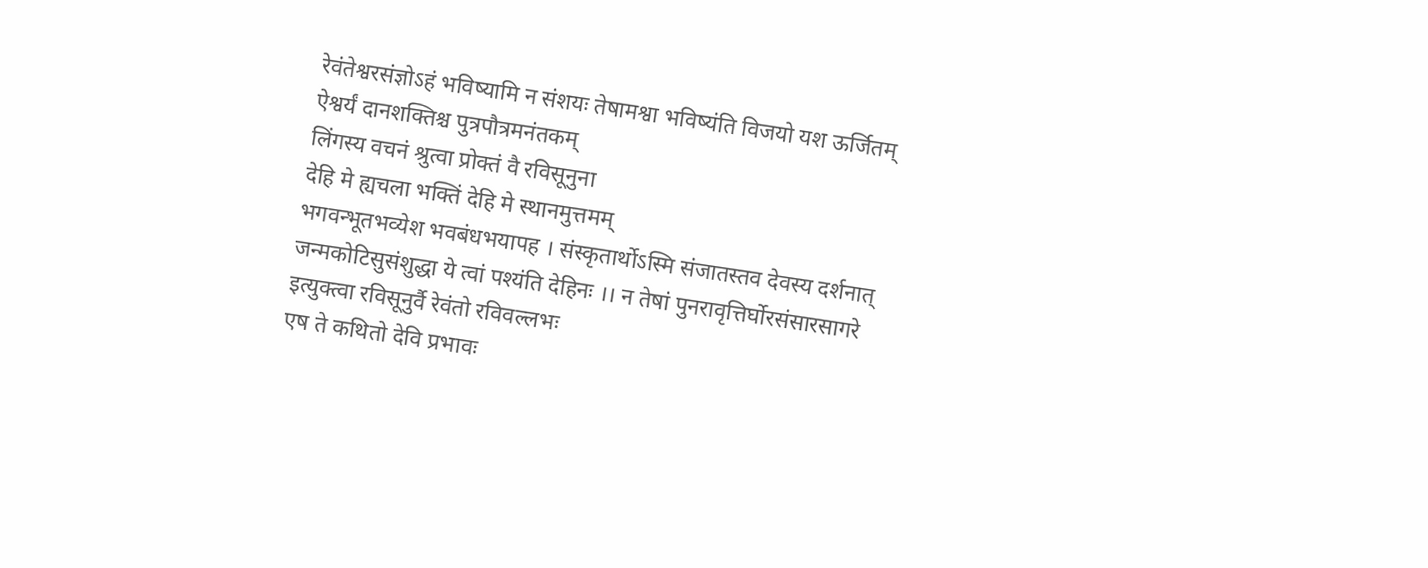रेवंतेश्वरसंज्ञोऽहं भविष्यामि न संशयः तेषामश्वा भविष्यंति विजयो यश ऊर्जितम्
ऐश्वर्यं दानशक्तिश्च पुत्रपौत्रमनंतकम्
लिंगस्य वचनं श्रुत्वा प्रोक्तं वै रविसूनुना
देहि मे ह्यचला भक्तिं देहि मे स्थानमुत्तमम्
भगवन्भूतभव्येश भवबंधभयापह । संस्कृतार्थोऽस्मि संजातस्तव देवस्य दर्शनात्
जन्मकोटिसुसंशुद्धा ये त्वां पश्यंति देहिनः ।। न तेषां पुनरावृत्तिर्घोरसंसारसागरे
इत्युक्त्वा रविसूनुर्वै रेवंतो रविवल्लभः
एष ते कथितो देवि प्रभावः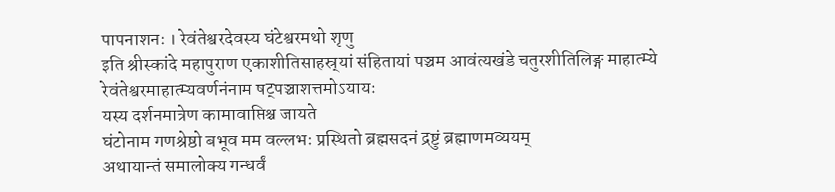पापनाशनः । रेवंतेश्वरदेवस्य घंटेश्वरमथो शृणु
इति श्रीस्कांदे महापुराण एकाशीतिसाहस्र्यां संहितायां पञ्चम आवंत्यखंडे चतुरशीतिलिङ्ग माहात्म्ये रेवंतेश्वरमाहात्म्यवर्णनंनाम षट्पञ्चाशत्तमोऽयायः
यस्य दर्शनमात्रेण कामावाप्तिश्च जायते
घंटोनाम गणश्रेष्ठो बभूव मम वल्लभः प्रस्थितो ब्रह्मसदनं द्रष्टुं ब्रह्माणमव्ययम्
अथायान्तं समालोक्य गन्धर्वं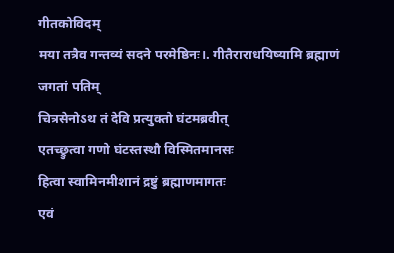गीतकोविदम्
मया तत्रैव गन्तव्यं सदने परमेष्ठिनः।. गीतैराराधयिष्यामि ब्रह्माणं जगतां पतिम्
चित्रसेनोऽथ तं देवि प्रत्युक्तो घंटमब्रवीत्
एतच्छ्रुत्वा गणो घंटस्तस्थौ विस्मितमानसः
हित्वा स्वामिनमीशानं द्रष्टुं ब्रह्माणमागतः
एवं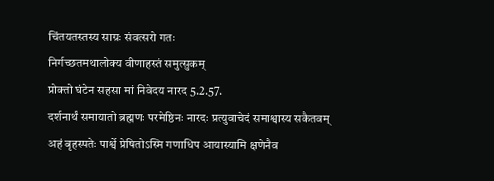चिंतयतस्तस्य साग्रः संवत्सरो गतः
निर्गच्छतमथालोक्य वीणाहस्तं समुत्सुकम्
प्रोक्तो घंटेन सहसा मां निवेदय नारद 5.2.57.
दर्शनार्थं समायातो ब्रह्मणः परमेष्ठिनः नारदः प्रत्युवाचेदं समाश्वास्य सकैतवम्
अहं बृहस्पतेः पार्श्वे प्रेषितोऽस्मि गणाधिप आयास्यामि क्षणेनैव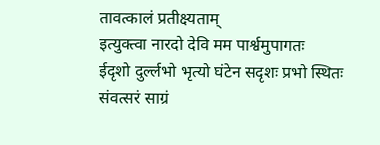तावत्कालं प्रतीक्ष्यताम्
इत्युक्त्वा नारदो देवि मम पार्श्वमुपागतः
ईदृशो दुर्ल्लभो भृत्यो घंटेन सदृशः प्रभो स्थितः संवत्सरं साग्रं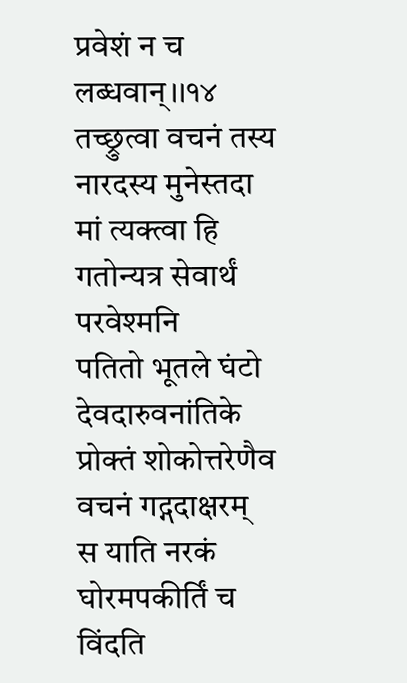प्रवेशं न च लब्धवान्।।१४ तच्छ्रुत्वा वचनं तस्य नारदस्य मुनेस्तदा
मां त्यक्त्वा हि गतोन्यत्र सेवार्थं परवेश्मनि
पतितो भूतले घंटो देवदारुवनांतिके
प्रोक्तं शोकोत्तरेणैव वचनं गद्गदाक्षरम्
स याति नरकं घोरमपकीर्तिं च विंदति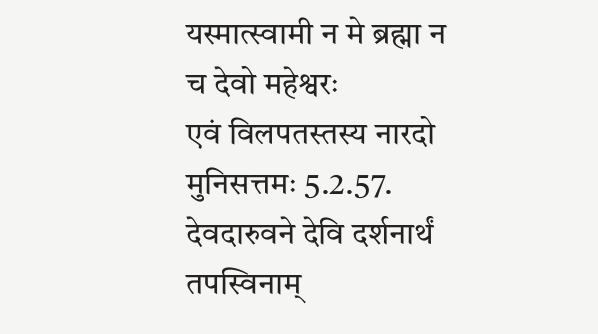यस्मात्स्वामी न मे ब्रह्मा न च देवो महेश्वरः
एवं विलपतस्तस्य नारदो मुनिसत्तमः 5.2.57.
देवदारुवने देवि दर्शनार्थं तपस्विनाम्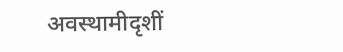अवस्थामीदृशीं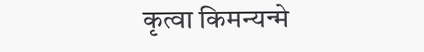कृत्वा किमन्यन्मे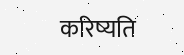करिष्यति